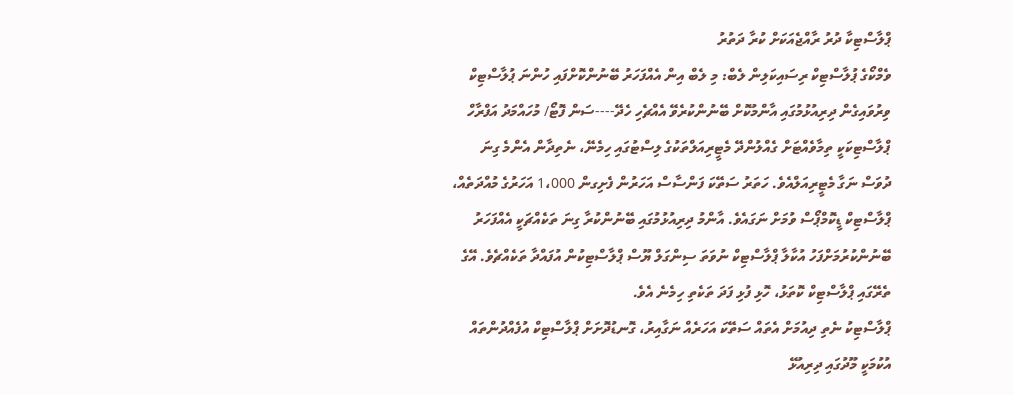ޕްލާސްޓިކާ ދުރު ރާއްޖެއަކަށް ކުރާ ދަތުރު
ވެމްކޯގެ ޕުލާސްޓިކް ރިސައިކަލިން ލެބް: މި ލެބް އިން އެއްފަހަރު ބޭނުންކޮށްފައި ހުންނަ ޕުލާސްޓިކް ވިރުވައިގެން ދިރިއުޅުމުގައި އާންމުކޮށް ބޭނުންކުރެވޭ އެއްޗެހި ހެދޭ----ސަން ފޮޓޯ/ މުހައްމަދު އަފްރާހް
ޕްލާސްޓިކަކީ ތިމާވެއްޓަށް ގެއްލުންދޭ މެޓީރިއަލްތަކުގެ ލިސްޓުގައި ހިމެނޭ، ނެތިދާން އެންމެ ގިނަ ދުވަސް ނަގާ މެޓީރިއަލްއެވެ. ހަތަރު ސަތޭކަ ފަންސާސް އަހަރުން ފެށިގން 1،000 އަހަރުގެ މުއްދަތެއް، ޕްލާސްޓިކް ޑީކޮމްޕޯސް ވުމަށް ނަގައެވެ. އާންމު ދިރިއުޅުމުގައި ބޭނުންކުރާ ގިނަ ތަކެއްޗަކީ އެއްފަހަރު ބޭނުންކުރުމަށްފަހު އުކާލާ ޕްލާސްޓިކް ނުވަތަ ސިންގަލް ޔޫސް ޕްލާސްޓިކުން އުފައްދާ ތަކެއްޗެވެ. އޭގެ ތެރޭގައި ޕްލާސްޓިކް ކޮތަޅު، ހޮޅި ފުޅި ފަދަ ތަކެތި ހިމެނެ އެވެ.
ޕްލާސްޓިކު ނެތި ދިއުމަށް އެތައް ސަތޭކަ އަހަރެއް ނަގާއިރު، ގޮނޑުދޮށަށް ޕްލާސްޓިކް އުފެއްދުންތައް އުކުމަކީ މޫދުގައި ދިރިއުޅޭ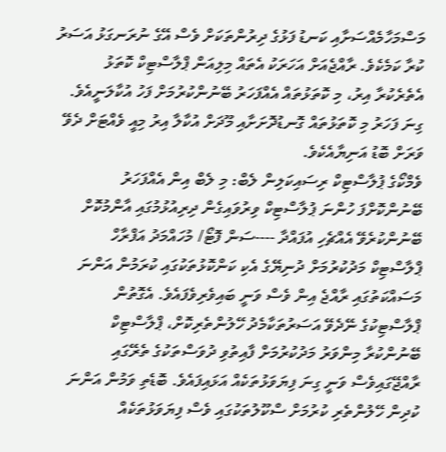މަސްމަހާމެއްސަށާއި ކަނޑު ފަޅުގެ ދިރުންތަކަށް ވެސް އޭގެ ނުރަނގަޅު އަސަރު ކުރާ ކަމެކެވެ. ރާއްޖެއަށް އަހަރަކު އެތައް މިލިއަން ޕްލާސްޓިކް ކޮތަޅު އެތެރެކުރާ އިރު، މި ކޮތަޅުތައް އެއްފަހަރު ބޭނުންކުރުމަށް ފަހު އުކާލަނީއެވެ. ގިނަ ފަހަރު މި ކޮތަޅުތައް ގޮނޑުދޮށަށާއި މޫދަށް އުކާލާ އިރު މިއީ ވެއްޓަށް ދެވޭ ވަރަށް ބޮޑު އަނިޔާއެކެވެ.
ވެމްކޯގެ ޕުލާސްޓިކް ރިސައިކަލިން ލެބް: މި ލެބް އިން އެއްފަހަރު ބޭނުންކޮށްފަ ހުންނަ ޕުލާސްޓިކް ވިރުވައިގެން ދިރިއުޅުމުގައި އާންމުކޮށް ބޭނުންކުރެވޭ އެއްޗެހި އުފައްދާ ----ސަން ފޮޓޯ/ މުހައްމަދު އަފްރާހް
ޕްލާސްޓިކް މަދުކުރުމަށް ދުނިޔޭގެ އެކި ކަންކޮޅުތަކުގައި ކުރަމުން އަންނަ މަސައްކަތުގައި ރާއްޖެ އިން ވެސް ވަނީ ބައިވެރިވެފައެވެ. އެގޮތުން ޕްލާސްޓިކުގެ ނޭދެވޭ އަސަރުތަކާމެދު ހޭލުންތެރިކޮށް، ޕްލާސްޓިކް ބޭނުންކުރާ މިންވަރު މަދުކުރުމަށް ފާއިތުވި ދުވަސްތަކުގެ ތެރޭގައި ރާއްޖޭގައިވެސް ވަނީ ގިނަ ފިޔަވަޅުތަކެއް އަޅައިފައެވެ. ބޮޑެތި ވަމުން އަންނަ ކުދިން ހޭލުންތެރި ކުރުމަށް ސްކޫލުތަކުގައި ވެސް ފިޔަވަޅުތަކެއް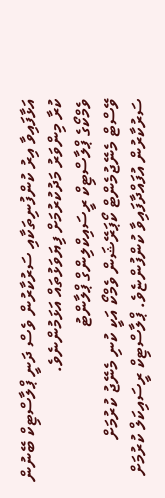އަޅާފައިވާ އިރު ކުންފުނިތަކާއި ސަރުކާރުން ވެސް ދަނީ ޕްލާސްޓިކް ބޭނުން ކުރާ މިންވަރު މަދުކުރުމަށް ފިޔަވަޅުތައް އަޅަމުންނެވެ.
ވެމްކޯގެ ޕްލާސްޓިކް ރީސައިކްލިންގް ޕްލާންޓު
ވޭސްޓް މެނޭޖުމެންޓް ކޯޕަރޭޝަން ވެމްކޯ އަކީ ކުނި މެނޭޖު ކުރުމަށް ސަރުކާރުން އުފައްދާފައިވާ ކުންފުންޏެވެ. ޕްލާސްޓިކް ރީސައިކަލް ކުރުމަށް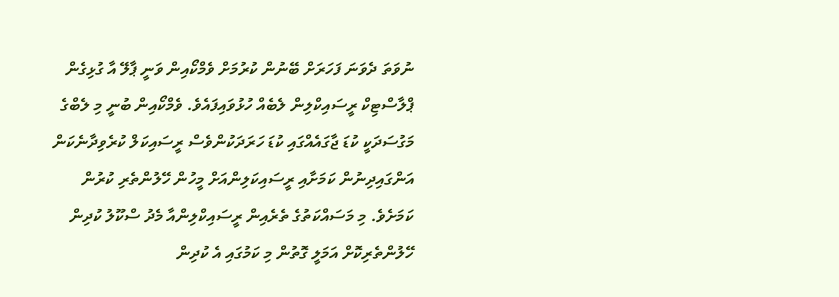ނުވަތަ ދެވަނަ ފަހަރަށް ބޭނުން ކުރުމަށް ވެމްކޯއިން ވަނީ ޕާލޭ އާ ގުޅިގެން ޕްލާސްޓިކް ރީސައިކްލިން ލެބެއް ހުޅުވައިފައެވެ. ވެމްކޯއިން ބުނީ މި ލެބްގެ މަގުސަދަކީ ކުޑަ ޖާގައެއްގައި ކުޑަ ހަރަދަކުންވެސް ރީސައިކަލް ކުރެވިދާނެކަން އަންގައިދިނުން ކަމަށާއި ރީސައިކަލިންއަށް މީހުން ހޭލުންތެރި ކުރުން ކަމަށެވެ. މި މަސައްކަތުގެ ތެރެއިން ރީސައިކްލިންއާ މެދު ސްކޫލު ކުދިން ހޭލުންތެރިކޮށް އަމަލީ ގޮތުން މި ކަމުގައި އެ ކުދިން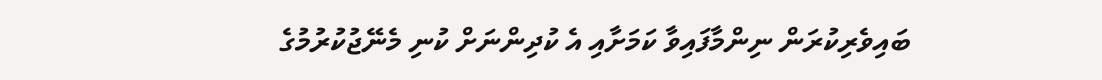ބައިވެރިކުރަން ނިންމާފައިވާ ކަމަށާއި އެ ކުދިންނަށް ކުނި މެނޭޖުކުރުމުގެ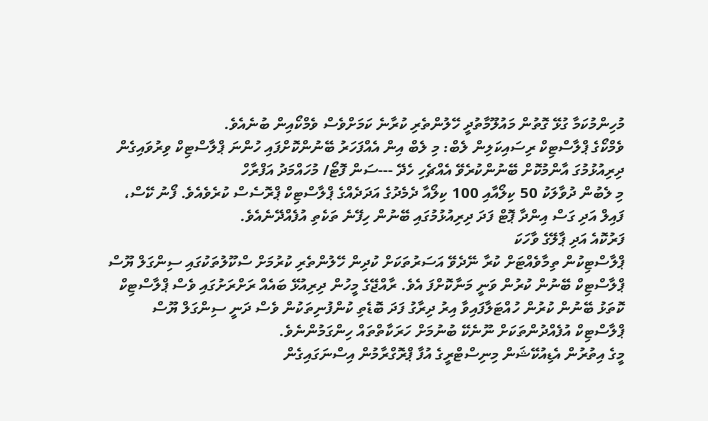މުހިންމުކަމާ ގުޅޭ ގޮތުން މައުލޫމާތުދީ ހޭލުންތެރި ކުރާނެ ކަމަށްވެސް ވެމްކޯއިން ބުނެއެވެ.
ވެމްކޯގެ ޕްލާސްޓިކް ރިސައިކަލިން ލެބް: މި ލެބް އިން އެއްފަހަރު ބޭނުންކޮށްފައި ހުންނަ ޕްލާސްޓިކް ވިރުވައިގެން ދިރިއުޅުމުގަ އާންމުކޮށް ބޭނުންކުރެވޭ އެއްޗެހި ހެދޭ ---ސަން ފޮޓޯ/ މުހައްމަދު އަފްރާހް
މި ލެބުން ދުވާލަކު 50 ކިލޯއާއި 100 ކިލޯއާ ދެމެދުގެ އަދަދެއްގެ ޕްލާސްޓިކް ޕްރޮސެސް ކުރެވެއެވެ. ފޯނު ކޭސް، ފައިލް އަދި ގަސް އިންދާ ޕޮޓް ފަދަ ދިރިއުޅުމުގައި ބޭނުން ހިފޭނެ ތަކެތި އުފެއްދޭނެއެވެ.
ފަރުކޮއެ އަދި ޕާލޭގެ ވާހަކަ
ޕްލާސްޓިކުން ތިމާވެއްޓަށް ކުރާ ނޭދެވޭ އަސަރުތަކަށް ކުދިން ހޭލުންތެރި ކުރުމަށް ސްކޫލުތަކުގައި ސިންގަލް ޔޫސް ޕްލާސްޓިކް ބޭނުން ކުރުން ވަނީ މަނާކޮށްފަ އެވެ. ރާއްޖޭގެ މީހުން ދިރިއުޅޭ ބައެއް ރަށްރަށުގައި ވެސް ޕްލާސްޓިކް ކޮތަޅު ބޭނުން ކުރުން ހުއްޓަލާފައިވާ އިރު ދިރާގު ފަދަ ބޮޑެތި ކުންފުނިތަކުން ވެސް ދަނީ ސިންގަލް ޔޫސް ޕްލާސްޓިކް އުފެއްދުންތަކަށް ނޫނެކޭ ބުނުމަށް ހަރަކާތްތައް ހިންގަމުންނެވެ.
މީގެ އިތުރުން އެޑިއުކޭޝަން މިނިސްޓްރީގެ އުފާ ޕްރޮގްރާމުން އިސްނަގައިގެން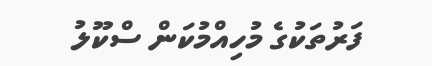ފަރުތަކުގެ މުހިއްމުކަން ސްކޫލު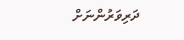ދަރިވަރުންނަށް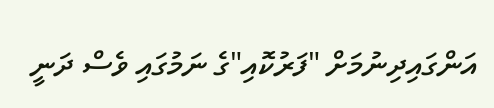އަންގައިދިނުމަށް "ފަރުކޮއި"ގެ ނަމުގައި ވެސް ދަނީ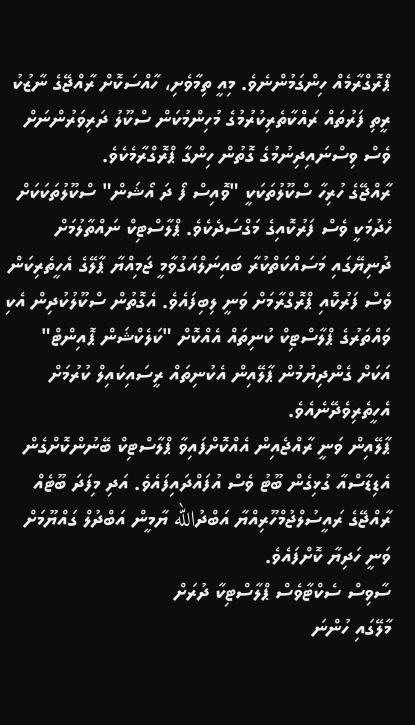ޕްރޮގްރާމެއް ހިންގަމުންނެވެ. މިއީ ތިމާވެށި، ހާއްސަކޮށް ރާއްޖޭގެ ނާޒުކު ރީތި ފަރުތައް ރައްކާތެރިކުރުމުގެ މުހިންމުކަން ސްކޫލު ދަރިވަރުންނަށް ވެސް ވިސްނައިދިނުމުގެ ގޮތުން ހިންގާ ޕްރޮގްރާމެކެވެ.
ރާއްޖޭގެ ހުރިހާ ސްކޫލުތަކަކީ "ވޮއިސް ފޯ ދަ އޯޝަން" ސްކޫލުތަކަކަށް ހެދުމަކީ ވެސް ފަރުކޮއިގެ މަގްސަދެކެވެ. ޕްލާސްޓިކް ނައްތާލުމަށް ދުނިޔޭގައި މަސައްކަތްކުރާ ބައިނަލްއަގުވާމީ ޖަމިއްޔާ ޕާލޭގެ އެހީތެރިކަން ވެސް ފަރުކޮއި ޕްރޮގްރާމަށް ވަނީ ލިބިފައެވެ. އެގޮތުން ސްކޫލުކުދިން އެކި ވައްތަރުގެ ޕްލާސްޓިކް ކުނިތައް އެއްކޮށް "ކަލެކްޝަން ޕޮއިންޓް" އަކަށް ގެންދިޔުމުން ޕާލޭއިން އެކުނިތައް ރީސައިކައިލް ކުރުމަށް އެހީތެރިވެދޭނެއެވެ.
ޕާލޭއިން ވަނީ ރާއްޖެއިން އެއްކޮށްފައިވާ ޕްލާސްޓިކް ބޭނުންކޮށްގެން އެޑިޑާސްއާ ގުޅިގެން ބޫޓު ވެސް އުފައްދައިފައެވެ. އަދި މިފަދަ ބޫޓެއް ރާއްޖޭގެ ރައީސުލްޖުމްހޫރިއްޔާ އަބްދުالله ޔާމީން އަބްދުލް ގައްޔޫމަށް ވަނީ ހަދިޔާ ކޮށްފައެވެ.
ސާވިސް ސެކްޓާވެސް ޕްލާސްޓިކާ ދުރަށް
މާލޭގައި ހުންނަ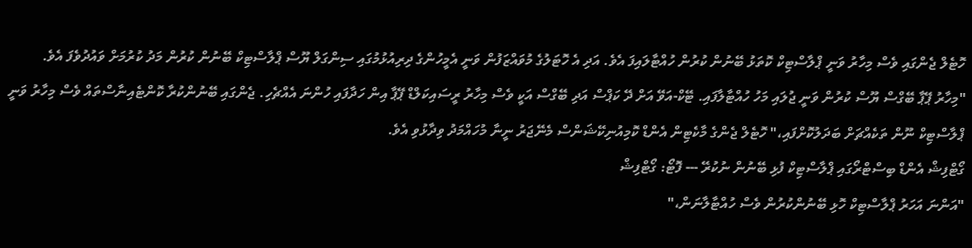ހޮޓެލް ޖެންގައި ވެސް މިހާރު ވަނީ ޕްލާސްޓިކް ކޮތަޅު ބޭނުން ކުރުން ހުއްޓާލައިފަ އެވެ. އަދި އެ ހޮޓަލުގެ މުވައްޒަފުން ވަނީ އެމީހުންގެ ދިރިއުޅުމުގައި ސިންގަލް ޔޫސް ޕްލާސްޓިކް ބޭނުން ކުރުން މަދު ކުރުމަށް ވައުދުވެފަ އެވެ.
"މިހާރު ޕޭޕާ ބޭގްސް ޔޫސް ކުރުން ވަނީ ޖުލައި މަހު ހުއްޓާލާފައި. ޓޭކް-އަވޭ އަށް ދޭ ކަޕްސް އަދި ބޭގްސް އަކީ ވެސް މިހާރު ރީސައިކަލްޑް ޕޭޕާ އިން ހަދާފައި ހުންނަ އެއްޗެހި. ޖެންގައި ބޭނުންކުރާ ކޮންޓެއިނާސްތައް ވެސް މިހާރު ވަނީ ޕްލާސްޓިކް ނޫން ތަކެއްޗަށް ބަދަލުކޮށްފައި،" ހޮޓެލް ޖެންގެ މާކެޓިން އެންޑް ކޮމިއުނިކޭޝަންސް މެނޭޖަރު ނީނާ މުހައްމަދު ވިދާޅުވި އެވެ.
ގޯޓްފިޝް އެންޑް ބިސްޓްރޯގައި ޕްލާސްޓިކް ފުޅި ބޭނުން ނުކުރޭ --- ފޮޓޯ: ގޯޓްފިޝް
"އަންނަ އަހަރު ޕްލާސްޓިކް ހޮޅި ބޭނުންކުރުން ވެސް ހުއްޓާލާނަން،"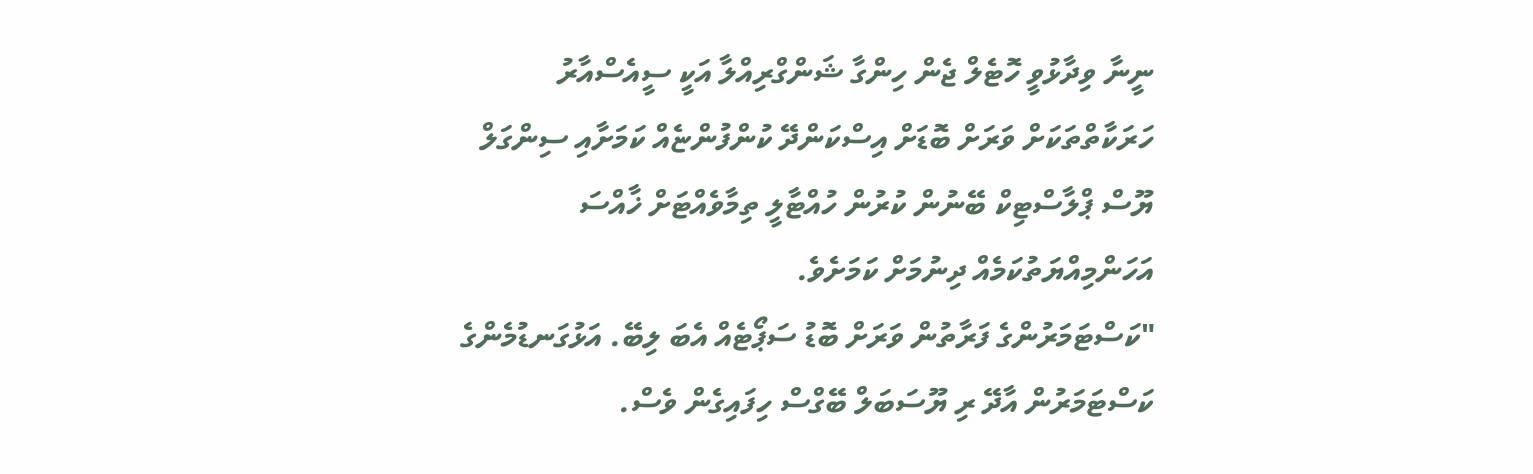ނީނާ ވިދާޅުވީ ހޮޓެލް ޖެން ހިންގާ ޝަންގްރިއްލާ އަކީ ސީއެސްއާރު ހަރަކާތްތަކަށް ވަރަށް ބޮޑަށް އިސްކަންދޭ ކުންފުންޏެއް ކަމަށާއި ސިންގަލް ޔޫސް ޕްލާސްޓިކް ބޭނުން ކުރުން ހުއްޓާލީ ތިމާވެއްޓަށް ޚާއްސަ އަހަންމިއްޔަތުކަމެއް ދިނުމަށް ކަމަށެވެ.
"ކަސްޓަމަރުންގެ ފަރާތުން ވަރަށް ބޮޑު ސަޕޯޓެއް އެބަ ލިބޭ. އަޅުގަނޑުމެންގެ ކަސްޓަމަރުން އާދޭ ރި ޔޫސަބަލް ބޭގްސް ހިފައިގެން ވެސް.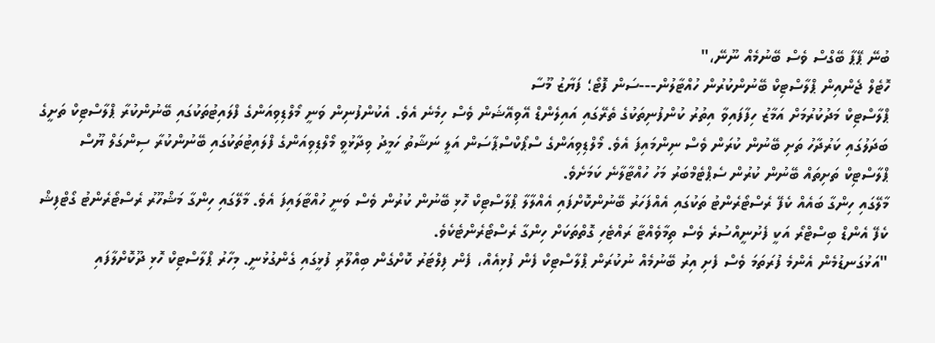ބުނޭ ޕޭޕާ ބޭގްސް ވެސް ބޭނުމެއް ނޫނޭ،"
ހޮޓެލް ޖެންއިން ޕްލާސްޓިކް ބޭނުންކުރުން ހުއްޓާލުން---ސަން ފޮޓޯ؛ ފަޔާޒު މޫސާ
ޕްލާސްޓިކް މަދުކުރުމަށް އަމާޒު ހިފާފައިވާ އިތުރު ކުންފުނިތަކުގެ ތެރޭގައި އައިލެންޑް އޭވިއޭޝަން ވެސް ހިމެނެ އެވެ. އެކުންފުނިން ވަނީ މޯލްޑިވިއަންގެ ފްލައިޓުތަކުގައި ބޭނުންކުރާ ޕްލާސްޓިކް ތަށީގެ ބަދަލުގައި ކަރުދާހު ތަށި ބޭނުން ކުރަން ވެސް ނިންމައިފަ އެވެ. މޯލްޑިވިއަންގެ ސްޕޯކްސްޕާސަން އަލީ ނަޝާތު ހަމީދު ވިދާޅުވީ މޯލްޑިވިއަންގެ ފްލައިޓުތަކުގައި ބޭނުންކުރާ ސިންގަލް ޔޫސް ޕްލާސްޓިކް ތަށިތައް ބޭނުން ކުރުން ސެޕްޓެމްބަރު މަހު ހުއްޓާލާނެ ކަމަށެވެ.
މާލޭގައި ހިންގާ ބައެއް ކެފޭ ރެސްޓޯރެންޓު ތަކުގައި އެއްފަހަރު ބޭނުންކޮށްފައި އެއްލާލާ ޕްލާސްޓިކް ހޮޅި ބޭނުން ކުރުން ވެސް ވަނީ ހުއްޓާލައިފަ އެވެ. މާލޭގައި ހިންގާ މަޝްހޫރު ރެސްޓޯރެންޓު ގޯޓްފިޝް ކެފޭ އެންޑް ބިސްޓްރޯ އަކީ ފެށުނީއްސުރެ ވެސް ތިމާވެއްޓާ ރައްޓެހި ގޮތްތަކަށް ހިންގާ ރެސްޓޯރެންޓެކެވެ.
"އަޅުގަނޑުމެން އެންމެ ފުރަތަމަ ވެސް ފެށި އިރު ބޭނުމެއް ނުކުރަން ޕްލާސްޓިކް ފެން ފުޅިއެއް، ފެން ފިލްޓަރު ކޮށްގެން ބިއްލޫރި ފުޅީގައި ގެންގުޅުނީ. މިހާރު ޕްލާސްޓިކް ހޮޅި ދޫކޮށްލާފައި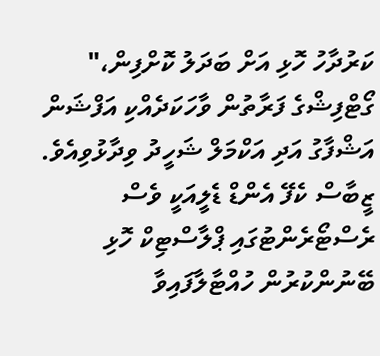ކަރުދާހު ހޮޅި އަށް ބަދަލު ކޮށްފިން،" ގޯޓްފިޝްގެ ފަރާތުން ވާހަކަދެއްކި އަފްޝަން އަޝްފާގު އަދި އަކްމަލް ޝަހީދު ވިދާޅުވިއެވެ.
ޒީބާސް ކެފޭ އެންޑް ޑެލީއަކީ ވެސް ރެސްޓޯރެންޓުގައި ޕްލާސްޓިކް ހޮޅި ބޭނުންކުރުން ހުއްޓާލާފައިވާ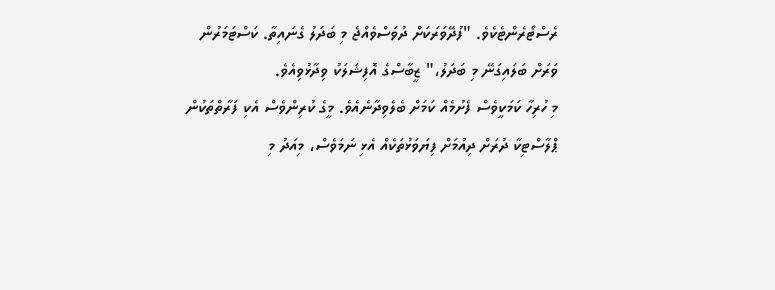ރެސްޓޯރެންޓެކެވެ. "ފުދޭވަރަކަށް ދުވަސްވެއްޖެ މި ބަދަލު ގެނައިތާ. ކަސްޓަމަރުން ވަރަށް ބަލައިގަނޭ މި ބަދަލު،" ޒީބާސްގެ އޮފިޝަލަކު ވިދާޅުވިއެވެ.
މި ހުރިހާ ކަމަކީވެސް ފެށުމެއް ކަމަށް ބެލެވިދާނެއެވެ. މީގެ ކުރިންވެސް އެކި ފަރާތްތަކުން ޕްލާސްޓިކާ ދުރަށް ދިއުމަށް ފިޔަވަޅުތަކެއް އެޅި ނަމަވެސް، މިއަދު މި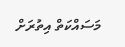މަސައްކަތް އިތުރަށް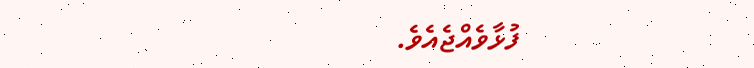ފުޅާވެއްޖެއެވެ.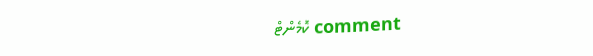comment ކޮމެންޓް